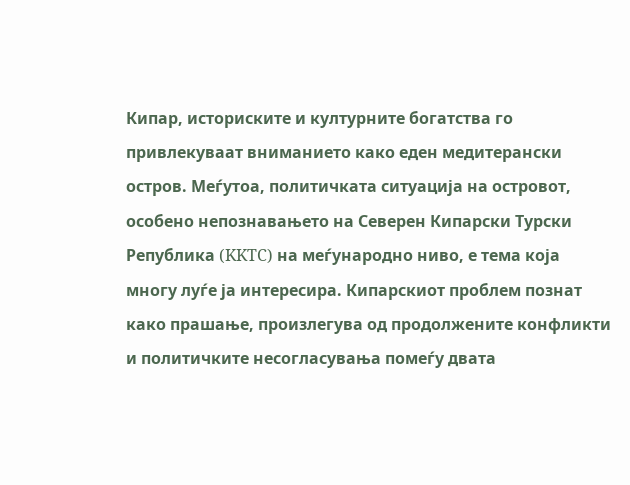Кипар, историските и културните богатства го привлекуваат вниманието како еден медитерански остров. Меѓутоа, политичката ситуација на островот, особено непознавањето на Северен Кипарски Турски Република (KKTC) на меѓународно ниво, е тема која многу луѓе ја интересира. Кипарскиот проблем познат како прашање, произлегува од продолжените конфликти и политичките несогласувања помеѓу двата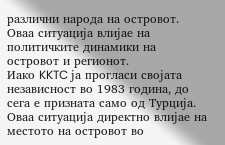различни народа на островот. Оваа ситуација влијае на политичките динамики на островот и регионот.
Иако KKTC ја прогласи својата независност во 1983 година, до сега е призната само од Турција. Оваа ситуација директно влијае на местото на островот во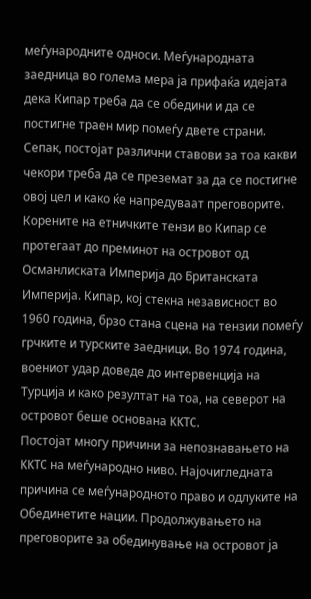меѓународните односи. Меѓународната заедница во голема мера ја прифаќа идејата дека Кипар треба да се обедини и да се постигне траен мир помеѓу двете страни. Сепак, постојат различни ставови за тоа какви чекори треба да се преземат за да се постигне овој цел и како ќе напредуваат преговорите.
Корените на етничките тензи во Кипар се протегаат до преминот на островот од Османлиската Империја до Британската Империја. Кипар, кој стекна независност во 1960 година, брзо стана сцена на тензии помеѓу грчките и турските заедници. Во 1974 година, воениот удар доведе до интервенција на Турција и како резултат на тоа, на северот на островот беше основана KKTC.
Постојат многу причини за непознавањето на KKTC на меѓународно ниво. Најочигледната причина се меѓународното право и одлуките на Обединетите нации. Продолжувањето на преговорите за обединување на островот ја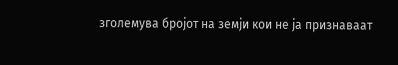зголемува бројот на земји кои не ја признаваат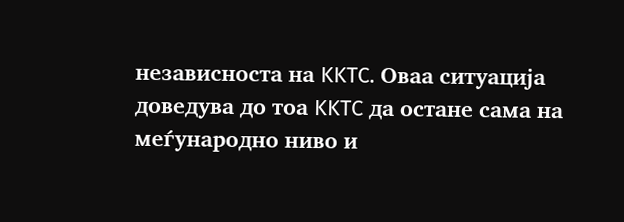независноста на KKTC. Оваа ситуација доведува до тоа KKTC да остане сама на меѓународно ниво и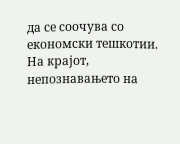да се соочува со економски тешкотии.
На крајот, непознавањето на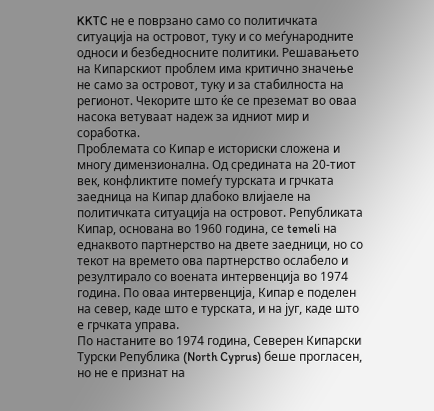KKTC не е поврзано само со политичката ситуација на островот, туку и со меѓународните односи и безбедносните политики. Решавањето на Кипарскиот проблем има критично значење не само за островот, туку и за стабилноста на регионот. Чекорите што ќе се преземат во оваа насока ветуваат надеж за идниот мир и соработка.
Проблемата со Кипар е историски сложена и многу димензионална. Од средината на 20-тиот век, конфликтите помеѓу турската и грчката заедница на Кипар длабоко влијаеле на политичката ситуација на островот. Републиката Кипар, основана во 1960 година, се temeli на еднаквото партнерство на двете заедници, но со текот на времето ова партнерство ослабело и резултирало со воената интервенција во 1974 година. По оваа интервенција, Кипар е поделен на север, каде што е турската, и на југ, каде што е грчката управа.
По настаните во 1974 година, Северен Кипарски Турски Република (North Cyprus) беше прогласен, но не е признат на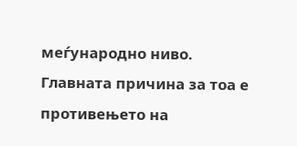меѓународно ниво. Главната причина за тоа е противењето на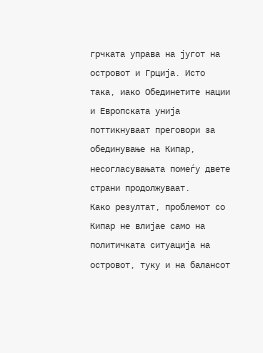грчката управа на југот на островот и Грција. Исто така, иако Обединетите нации и Европската унија поттикнуваат преговори за обединување на Кипар, несогласувањата помеѓу двете страни продолжуваат.
Како резултат, проблемот со Кипар не влијае само на политичката ситуација на островот, туку и на балансот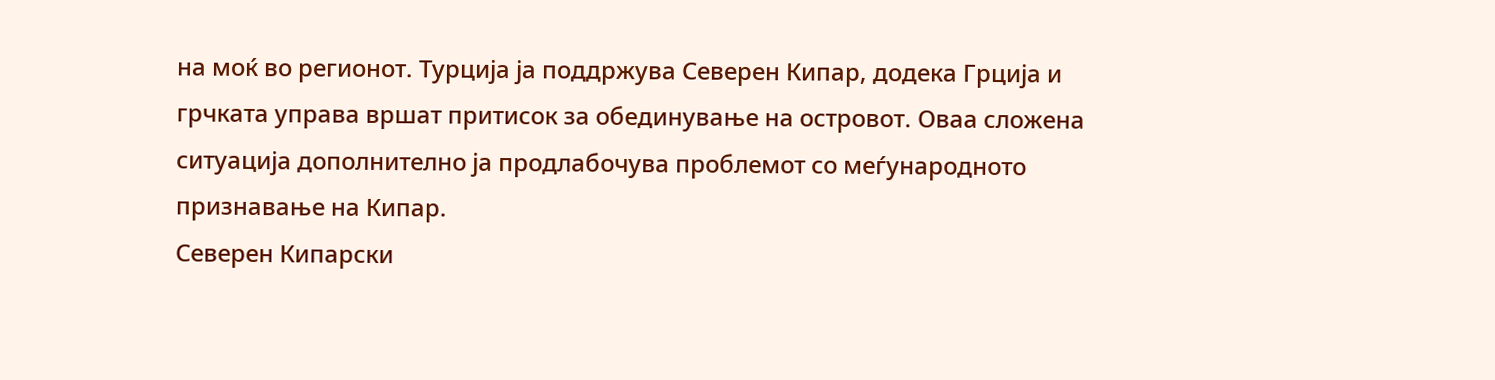на моќ во регионот. Турција ја поддржува Северен Кипар, додека Грција и грчката управа вршат притисок за обединување на островот. Оваа сложена ситуација дополнително ја продлабочува проблемот со меѓународното признавање на Кипар.
Северен Кипарски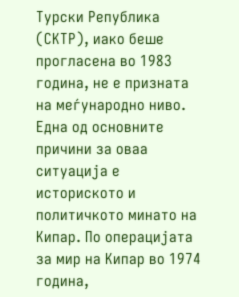Турски Република (СКТР), иако беше прогласена во 1983 година, не е призната на меѓународно ниво. Една од основните причини за оваа ситуација е историското и политичкото минато на Кипар. По операцијата за мир на Кипар во 1974 година,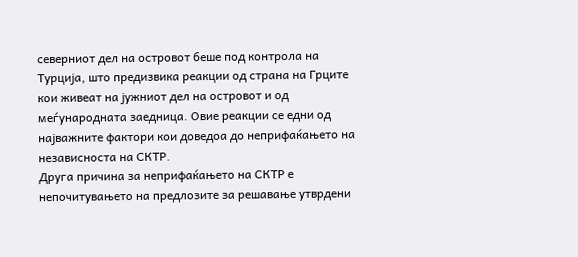северниот дел на островот беше под контрола на Турција, што предизвика реакции од страна на Грците кои живеат на јужниот дел на островот и од меѓународната заедница. Овие реакции се едни од најважните фактори кои доведоа до неприфаќањето на независноста на СКТР.
Друга причина за неприфаќањето на СКТР е непочитувањето на предлозите за решавање утврдени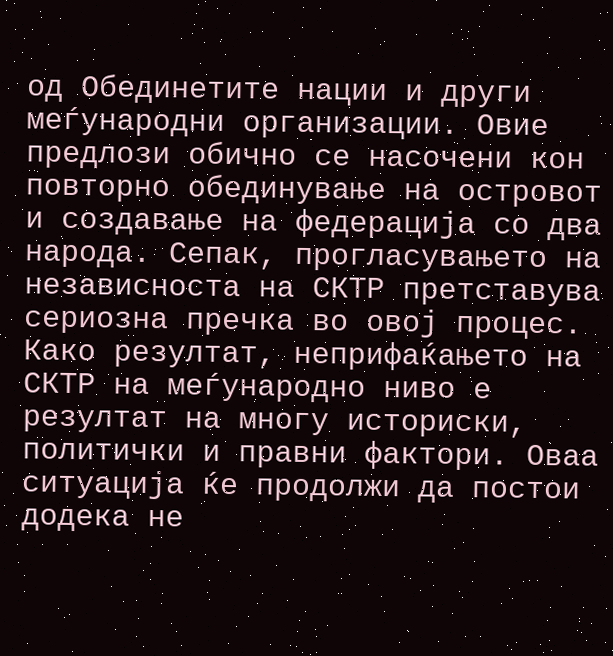од Обединетите нации и други меѓународни организации. Овие предлози обично се насочени кон повторно обединување на островот и создавање на федерација со два народа. Сепак, прогласувањето на независноста на СКТР претставува сериозна пречка во овој процес.
Како резултат, неприфаќањето на СКТР на меѓународно ниво е резултат на многу историски, политички и правни фактори. Оваа ситуација ќе продолжи да постои додека не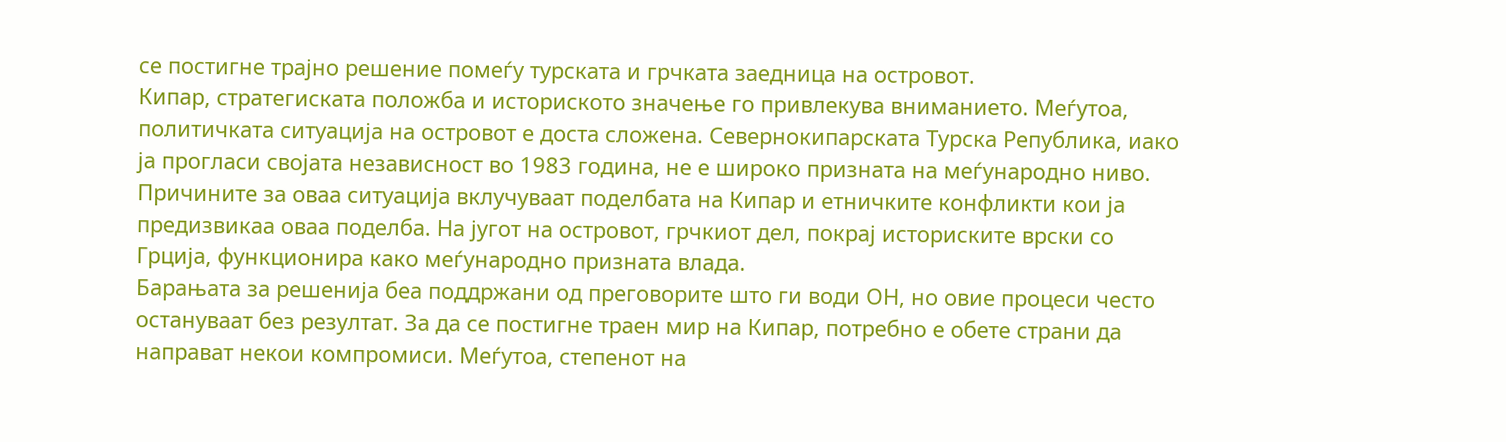се постигне трајно решение помеѓу турската и грчката заедница на островот.
Кипар, стратегиската положба и историското значење го привлекува вниманието. Меѓутоа, политичката ситуација на островот е доста сложена. Севернокипарската Турска Република, иако ја прогласи својата независност во 1983 година, не е широко призната на меѓународно ниво. Причините за оваа ситуација вклучуваат поделбата на Кипар и етничките конфликти кои ја предизвикаа оваа поделба. На југот на островот, грчкиот дел, покрај историските врски со Грција, функционира како меѓународно призната влада.
Барањата за решенија беа поддржани од преговорите што ги води ОН, но овие процеси често остануваат без резултат. За да се постигне траен мир на Кипар, потребно е обете страни да направат некои компромиси. Меѓутоа, степенот на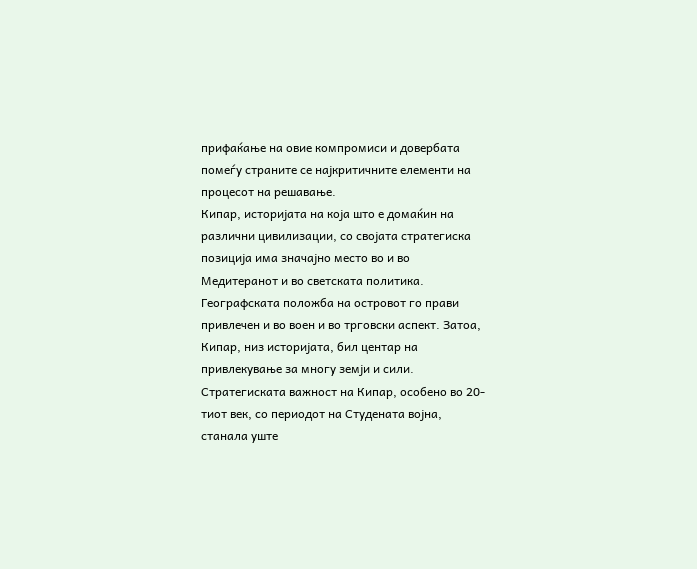прифаќање на овие компромиси и довербата помеѓу страните се најкритичните елементи на процесот на решавање.
Кипар, историјата на која што е домаќин на различни цивилизации, со својата стратегиска позиција има значајно место во и во Медитеранот и во светската политика. Географската положба на островот го прави привлечен и во воен и во трговски аспект. Затоа, Кипар, низ историјата, бил центар на привлекување за многу земји и сили. Стратегиската важност на Кипар, особено во 20-тиот век, со периодот на Студената војна, станала уште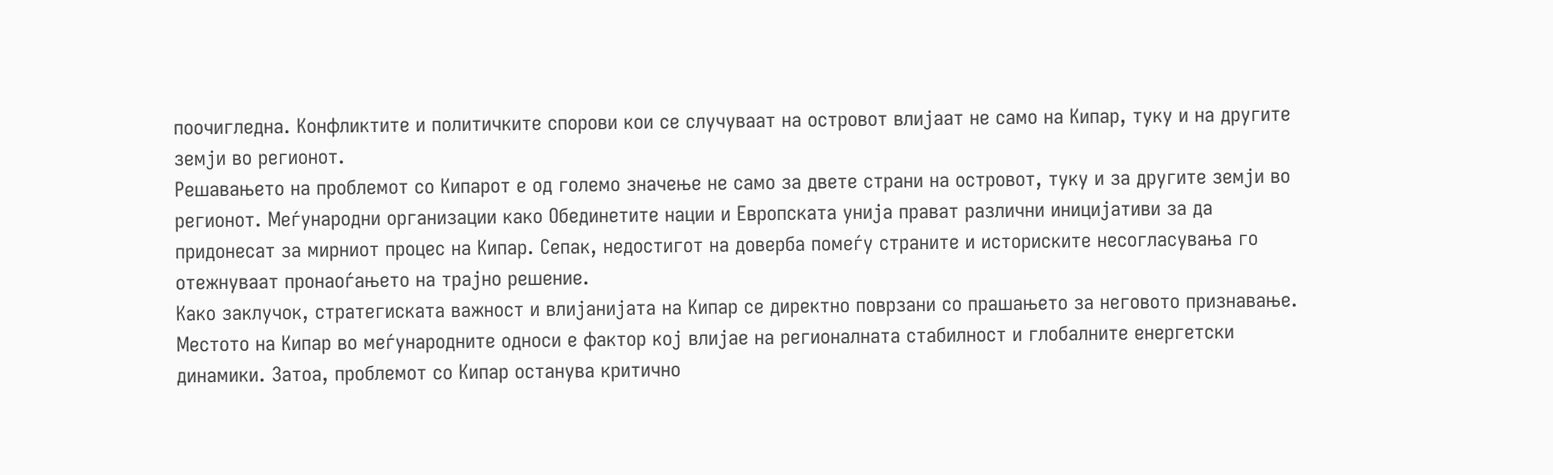поочигледна. Конфликтите и политичките спорови кои се случуваат на островот влијаат не само на Кипар, туку и на другите земји во регионот.
Решавањето на проблемот со Кипарот е од големо значење не само за двете страни на островот, туку и за другите земји во регионот. Меѓународни организации како Обединетите нации и Европската унија прават различни иницијативи за да придонесат за мирниот процес на Кипар. Сепак, недостигот на доверба помеѓу страните и историските несогласувања го отежнуваат пронаоѓањето на трајно решение.
Како заклучок, стратегиската важност и влијанијата на Кипар се директно поврзани со прашањето за неговото признавање. Местото на Кипар во меѓународните односи е фактор кој влијае на регионалната стабилност и глобалните енергетски динамики. Затоа, проблемот со Кипар останува критично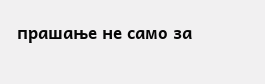прашање не само за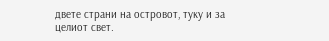двете страни на островот, туку и за целиот свет.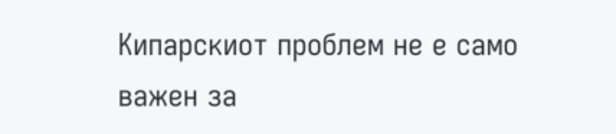Кипарскиот проблем не е само важен за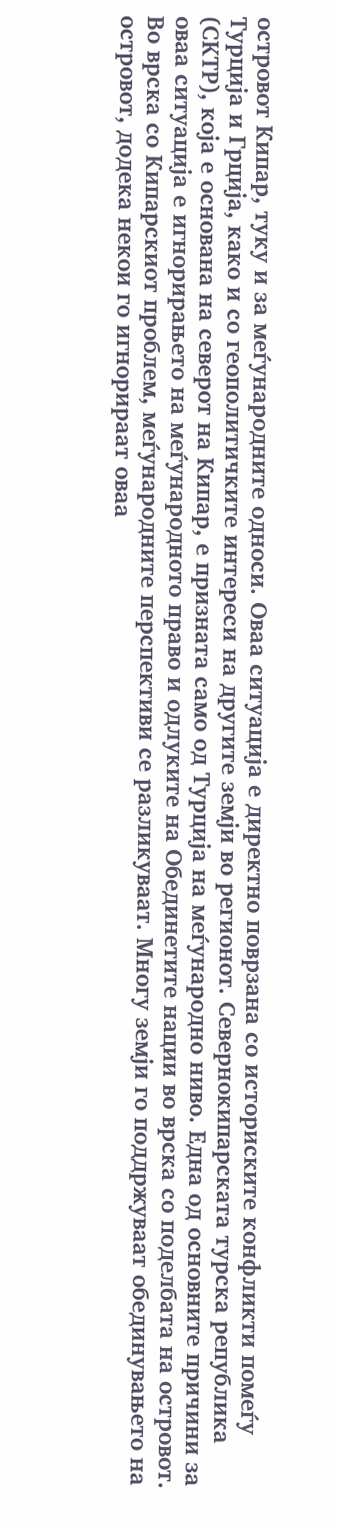островот Кипар, туку и за меѓународните односи. Оваа ситуација е директно поврзана со историските конфликти помеѓу Турција и Грција, како и со геополитичките интереси на другите земји во регионот. Севернокипарската турска република (СKТР), која е основана на северот на Кипар, е призната само од Турција на меѓународно ниво. Една од основните причини за оваа ситуација е игнорирањето на меѓународното право и одлуките на Обединетите нации во врска со поделбата на островот.
Во врска со Кипарскиот проблем, меѓународните перспективи се разликуваат. Многу земји го поддржуваат обединувањето на островот, додека некои го игнорираат оваа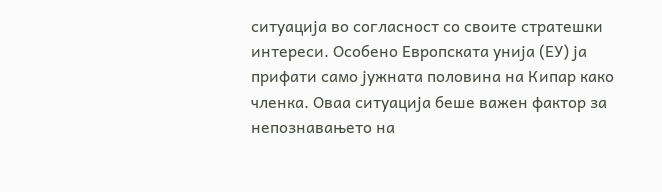ситуација во согласност со своите стратешки интереси. Особено Европската унија (ЕУ) ја прифати само јужната половина на Кипар како членка. Оваа ситуација беше важен фактор за непознавањето на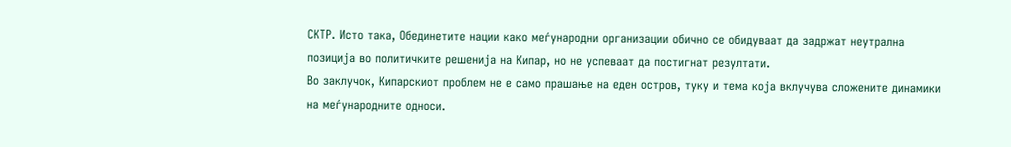СKТР. Исто така, Обединетите нации како меѓународни организации обично се обидуваат да задржат неутрална позиција во политичките решенија на Кипар, но не успеваат да постигнат резултати.
Во заклучок, Кипарскиот проблем не е само прашање на еден остров, туку и тема која вклучува сложените динамики на меѓународните односи.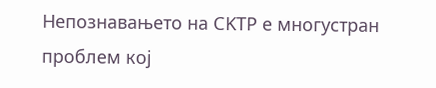Непознавањето на СKТР е многустран проблем кој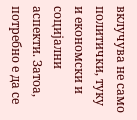вклучува не само политички, туку и економски и социјални аспекти. Затоа, потребно е да се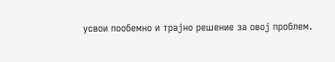усвои пообемно и трајно решение за овој проблем.